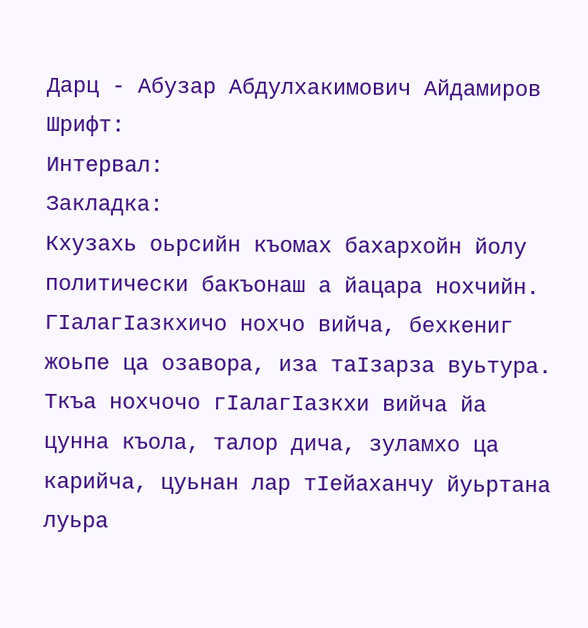Дарц - Абузар Абдулхакимович Айдамиров
Шрифт:
Интервал:
Закладка:
Кхузахь оьрсийн къомах бахархойн йолу политически бакъонаш а йацара нохчийн. ГIалагIазкхичо нохчо вийча, бехкениг жоьпе ца озавора, иза таIзарза вуьтура. Ткъа нохчочо гIалагIазкхи вийча йа цунна къола, талор дича, зуламхо ца карийча, цуьнан лар тIейаханчу йуьртана луьра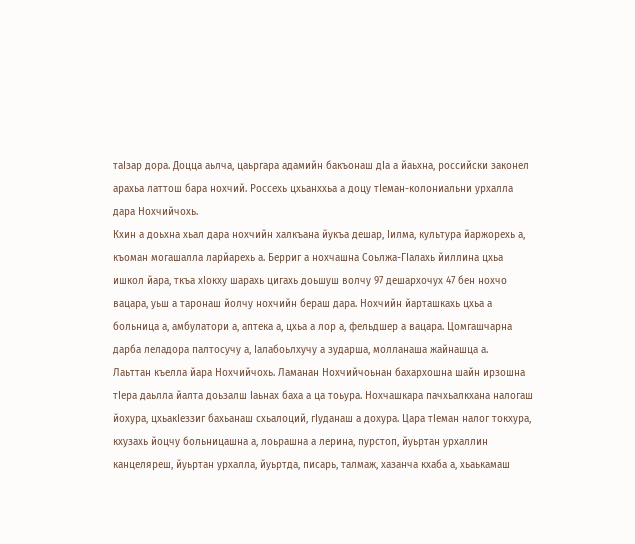таIзар дора. Доцца аьлча, цаьргара адамийн бакъонаш дIа а йаьхна, российски законел арахьа латтош бара нохчий. Россехь цхьанххьа а доцу тIеман-колониальни урхалла дара Нохчийчохь.
Кхин а доьхна хьал дара нохчийн халкъана йукъа дешар, Iилма, культура йаржорехь а, къоман могашалла ларйарехь а. Берриг а нохчашна Соьлжа-ГIалахь йиллина цхьа ишкол йара, ткъа хIокху шарахь цигахь доьшуш волчу 97 дешархочух 47 бен нохчо вацара, уьш а таронаш йолчу нохчийн бераш дара. Нохчийн йарташкахь цхьа а больница а, амбулатори а, аптека а, цхьа а лор а, фельдшер а вацара. Цомгашчарна дарба леладора палтосучу а, Iалабоьлхучу а зударша, молланаша жайнашца а.
Лаьттан къелла йара Нохчийчохь. Ламанан Нохчийчоьнан бахархошна шайн ирзошна тIера даьлла йалта доьзалш Iаьнах баха а ца тоьура. Нохчашкара пачхьалкхана налогаш йохура, цхьакIеззиг бахьанаш схьалоций, гIуданаш а дохура. Цара тIеман налог токхура, кхузахь йоцчу больницашна а, лоьрашна а лерина, пурстоп, йуьртан урхаллин канцеляреш, йуьртан урхалла, йуьртда, писарь, талмаж, хазанча кхаба а, хьаькамаш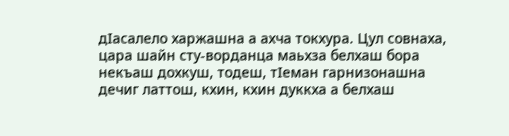дIасалело харжашна а ахча токхура. Цул совнаха, цара шайн сту-ворданца маьхза белхаш бора некъаш дохкуш, тодеш, тIеман гарнизонашна дечиг латтош, кхин, кхин дуккха а белхаш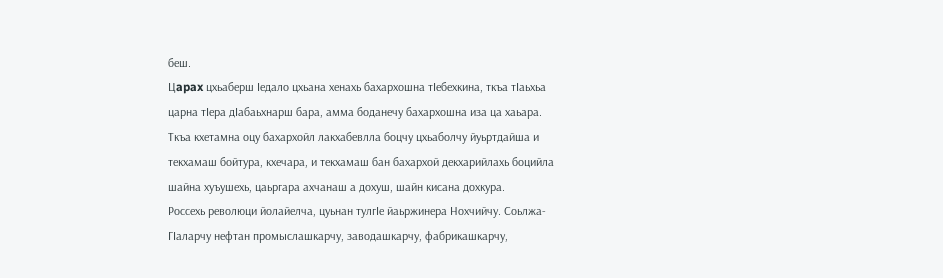беш.
Цapax цхьаберш Iедало цхьана хенахь бахархошна тIебехкина, ткъа тIаьхьа царна тIера дIабаьхнарш бара, амма боданечу бахархошна иза ца хаьара. Ткъа кхетамна оцу бахархойл лакхабевлла боцчу цхьаболчу йуьртдайша и текхамаш бойтура, кхечара, и текхамаш бан бахархой декхарийлахь боцийла шайна хуъушехь, цаьргара ахчанаш а дохуш, шайн кисана дохкура.
Россехь революци йолайелча, цуьнан тулгIе йаьржинера Нохчийчу. Соьлжа-ГIаларчу нефтан промыслашкарчу, заводашкарчу, фабрикашкарчу,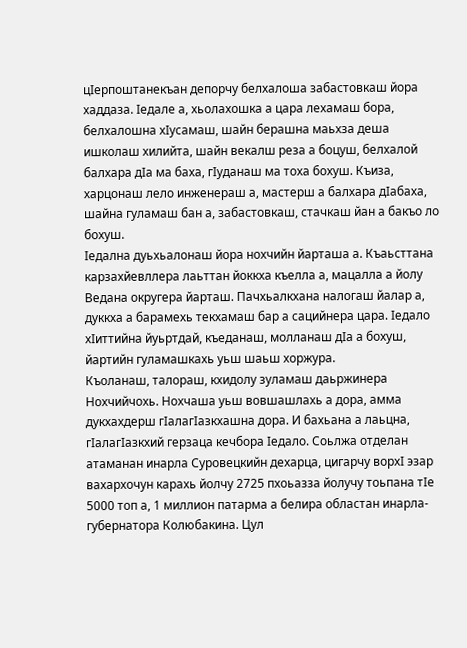цIерпоштанекъан депорчу белхалоша забастовкаш йора хаддаза. Iедале а, хьолахошка а цара лехамаш бора, белхалошна хIусамаш, шайн берашна маьхза деша ишколаш хилийта, шайн векалш реза а боцуш, белхалой балхара дIа ма баха, гIуданаш ма тоха бохуш. Къиза, харцонаш лело инженераш а, мастерш а балхара дIабаха, шайна гуламаш бан а, забастовкаш, стачкаш йан а бакъо ло бохуш.
Iедална дуьхьалонаш йора нохчийн йарташа а. Къаьсттана карзахйевллера лаьттан йоккха къелла а, мацалла а йолу Ведана округера йарташ. Пачхьалкхана налогаш йалар а, дуккха а барамехь текхамаш бар а сацийнера цара. Iедало хIиттийна йуьртдай, къеданаш, молланаш дIа а бохуш, йартийн гуламашкахь уьш шаьш хоржура.
Къоланаш, талораш, кхидолу зуламаш даьржинера Нохчийчохь. Нохчаша уьш вовшашлахь а дора, амма дукхахдерш гIалагIазкхашна дора. И бахьана а лаьцна, гIалагIазкхий герзаца кечбора Iедало. Соьлжа отделан атаманан инарла Суровецкийн дехарца, цигарчу ворхI эзар вахархочун карахь йолчу 2725 пхоьазза йолучу тоьпана тIе 5000 топ а, 1 миллион патарма а белира областан инарла-губернатора Колюбакина. Цул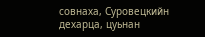совнаха, Суровецкийн дехарца, цуьнан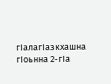гIалагIазкхашна гIоьнна 2-гIa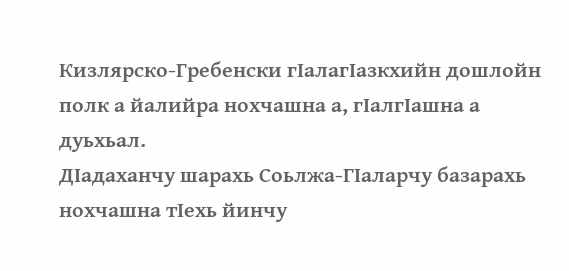Кизлярско-Гребенски гIалагIазкхийн дошлойн полк а йалийра нохчашна а, гIалгIашна а дуьхьал.
ДIадаханчу шарахь Соьлжа-ГIаларчу базарахь нохчашна тIехь йинчу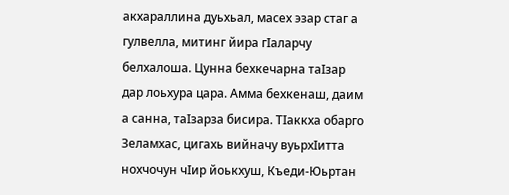акхараллина дуьхьал, масех эзар стаг а гулвелла, митинг йира гIаларчу белхалоша. Цунна бехкечарна таIзар дар лоьхура цара. Амма бехкенаш, даим а санна, таIзарза бисира. ТIаккха обарго Зеламхас, цигахь вийначу вуьрхIитта нохчочун чIир йоькхуш, Къеди-Юьртан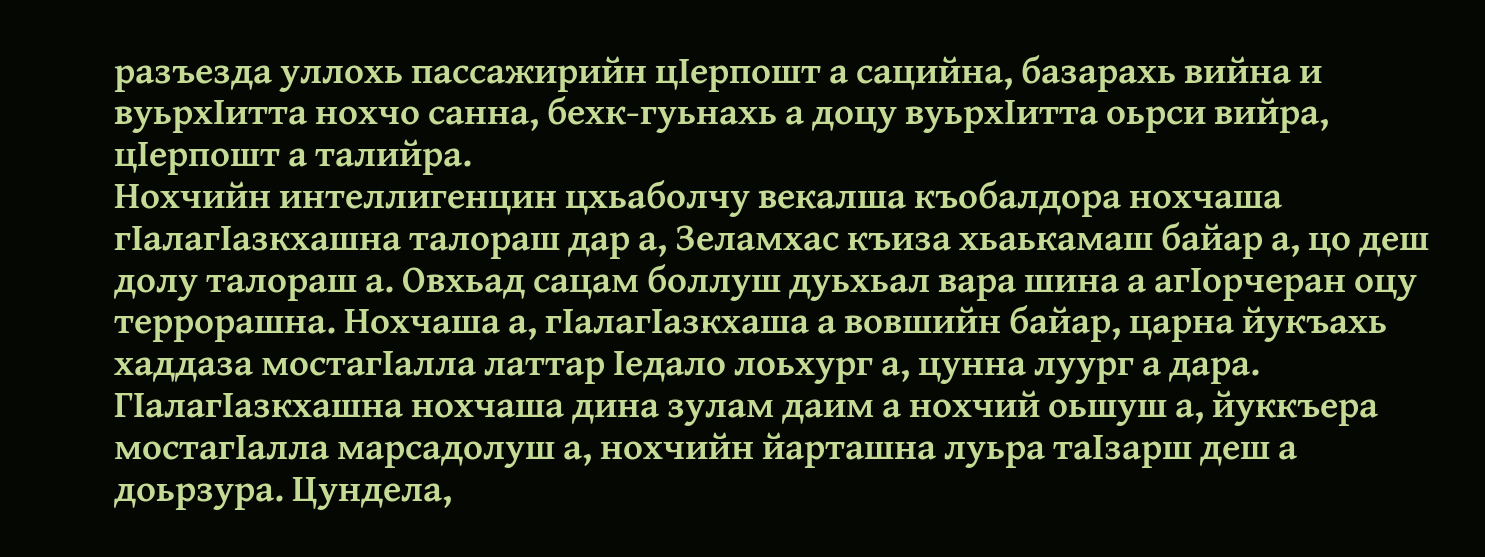разъезда уллохь пассажирийн цIерпошт а сацийна, базарахь вийна и вуьрхIитта нохчо санна, бехк-гуьнахь а доцу вуьрхIитта оьрси вийра, цIерпошт а талийра.
Нохчийн интеллигенцин цхьаболчу векалша къобалдора нохчаша гIалагIазкхашна талораш дар а, Зеламхас къиза хьаькамаш байар а, цо деш долу талораш а. Овхьад сацам боллуш дуьхьал вара шина а агIорчеран оцу террорашна. Нохчаша а, гIалагIазкхаша а вовшийн байар, царна йукъахь хаддаза мостагIалла латтар Iедало лоьхург а, цунна луург а дара. ГIалагIазкхашна нохчаша дина зулам даим а нохчий оьшуш а, йуккъера мостагIалла марсадолуш а, нохчийн йарташна луьра таIзарш деш а доьрзура. Цундела,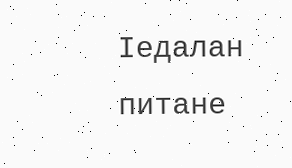Iедалан питане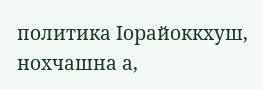политика Iорайоккхуш, нохчашна а,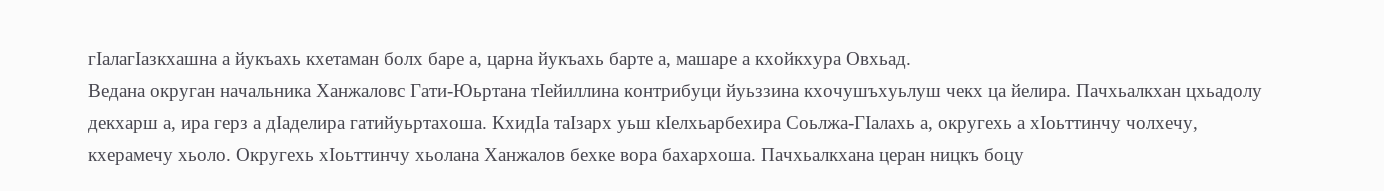гIалагIазкхашна а йукъахь кхетаман болх баре а, царна йукъахь барте а, машаре а кхойкхура Овхьад.
Ведана округан начальника Ханжаловс Гати-Юьртана тIейиллина контрибуци йуьззина кхочушъхуьлуш чекх ца йелира. Пачхьалкхан цхьадолу декхарш а, ира герз а дIаделира гатийуьртахоша. КхидIа таIзарх уьш кIелхьарбехира Соьлжа-ГIалахь а, округехь а хIоьттинчу чолхечу, кхерамечу хьоло. Округехь хIоьттинчу хьолана Ханжалов бехке вора бахархоша. Пачхьалкхана церан ницкъ боцу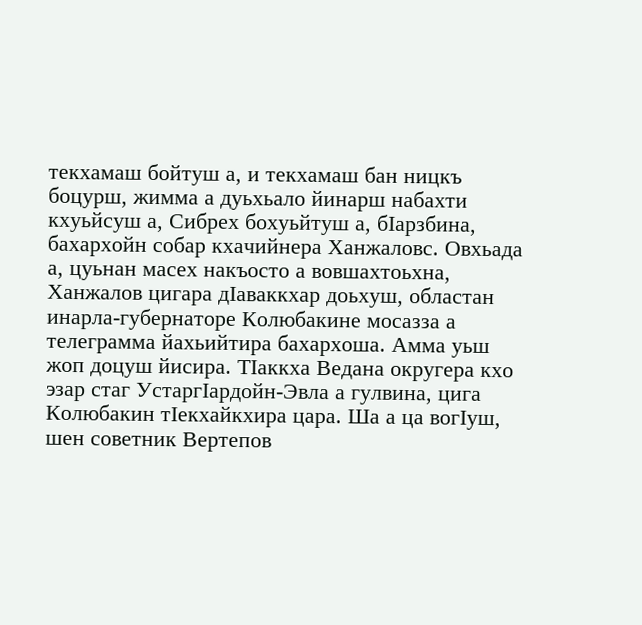текхамаш бойтуш а, и текхамаш бан ницкъ боцурш, жимма а дуьхьало йинарш набахти кхуьйсуш а, Сибрех бохуьйтуш а, бIарзбина, бахархойн собар кхачийнера Ханжаловс. Овхьада а, цуьнан масех накъосто а вовшахтоьхна, Ханжалов цигара дIаваккхар доьхуш, областан инарла-губернаторе Колюбакине мосазза а телеграмма йахьийтира бахархоша. Амма уьш жоп доцуш йисира. ТIаккха Ведана округера кхо эзар стаг УстаргIардойн-Эвла а гулвина, цига Колюбакин тIекхайкхира цара. Ша а ца вогIуш, шен советник Вертепов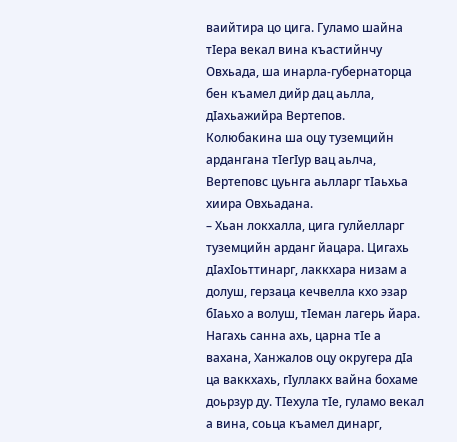ваийтира цо цига. Гуламо шайна тIера векал вина къастийнчу Овхьада, ша инарла-губернаторца бен къамел дийр дац аьлла, дIахьажийра Вертепов.
Колюбакина ша оцу туземцийн ардангана тIегIур вац аьлча, Вертеповс цуьнга аьлларг тIаьхьа хиира Овхьадана.
– Хьан локхалла, цига гулйелларг туземцийн арданг йацара. Цигахь дIахIоьттинарг, лаккхара низам а долуш, герзаца кечвелла кхо эзар бIаьхо а волуш, тIеман лагерь йара. Нагахь санна ахь, царна тIе а вахана, Ханжалов оцу округера дIа ца ваккхахь, гIуллакх вайна бохаме доьрзур ду. ТIехула тIе, гуламо векал а вина, соьца къамел динарг,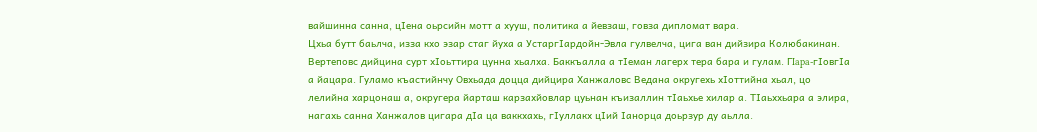вайшинна санна, цIена оьрсийн мотт а хууш, политика а йевзаш, говза дипломат вара.
Цхьа бутт баьлча, изза кхо эзар стаг йуха а УстаргIардойн-Эвла гулвелча, цига ван дийзира Колюбакинан. Вертеповс дийцина сурт хIоьттира цунна хьалха. Баккъалла а тIеман лагерх тера бара и гулам. ГIapa-гIовгIа а йацара. Гуламо къастийнчу Овхьада доцца дийцира Ханжаловс Ведана округехь хIоттийна хьал, цо лелийна харцонаш а, округера йарташ карзахйовлар цуьнан къизаллин тIаьхье хилар а. ТIаьххьара а элира, нагахь санна Ханжалов цигара дIа ца ваккхахь, гIуллакх цIий Iанорца доьрзур ду аьлла.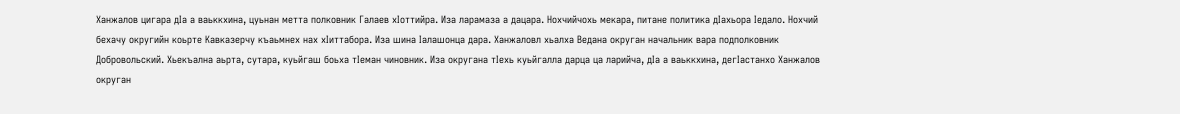Ханжалов цигара дIа а ваьккхина, цуьнан метта полковник Галаев хIоттийра. Иза ларамаза а дацара. Нохчийчохь мекара, питане политика дIахьора Iедало. Нохчий бехачу округийн коьрте Кавказерчу къаьмнех нах хIиттабора. Иза шина Iалашонца дара. Ханжаловл хьалха Ведана округан начальник вара подполковник Добровольский. Хьекъална аьрта, сутара, куьйгаш боьха тIеман чиновник. Иза округана тIехь куьйгалла дарца ца ларийча, дIа а ваьккхина, дегIастанхо Ханжалов округан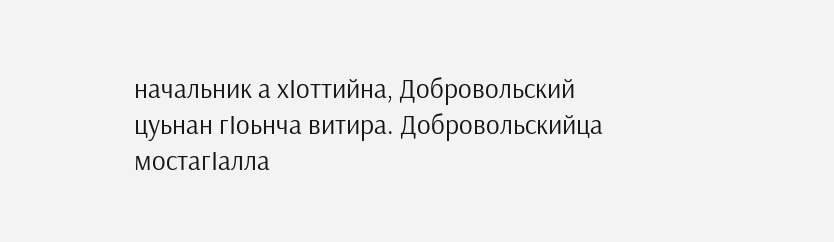начальник а хIоттийна, Добровольский цуьнан гIоьнча витира. Добровольскийца мостагIалла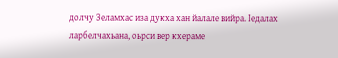долчу Зеламхас иза дукха хан йалале вийра. Iедалах ларбелчахьана, оьрси вер кхераме